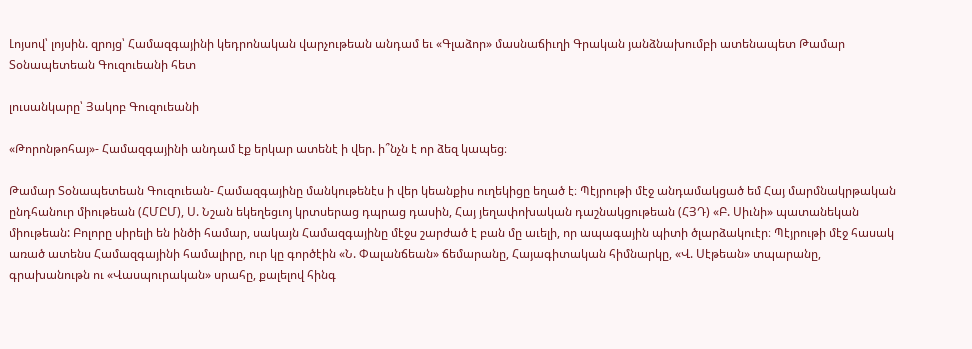Լոյսով՝ լոյսին. զրոյց՝ Համազգայինի կեդրոնական վարչութեան անդամ եւ «Գլաձոր» մասնաճիւղի Գրական յանձնախումբի ատենապետ Թամար Տօնապետեան Գուզուեանի հետ

լուսանկարը՝ Յակոբ Գուզուեանի

«Թորոնթոհայ»- Համազգայինի անդամ էք երկար ատենէ ի վեր. ի՞նչն է որ ձեզ կապեց։

Թամար Տօնապետեան Գուզուեան- Համազգայինը մանկութենէս ի վեր կեանքիս ուղեկիցը եղած է։ Պէյրութի մէջ անդամակցած եմ Հայ մարմնակրթական ընդհանուր միութեան (ՀՄԸՄ), Ս. Նշան եկեղեցւոյ կրտսերաց դպրաց դասին, Հայ յեղափոխական դաշնակցութեան (ՀՅԴ) «Բ. Սիւնի» պատանեկան միութեան: Բոլորը սիրելի են ինծի համար, սակայն Համազգայինը մէջս շարժած է բան մը աւելի, որ ապագային պիտի ծլարձակուէր։ Պէյրութի մէջ հասակ առած ատենս Համազգայինի համալիրը, ուր կը գործէին «Ն. Փալանճեան» ճեմարանը, Հայագիտական հիմնարկը, «Վ. Սէթեան» տպարանը, գրախանութն ու «Վասպուրական» սրահը, քալելով հինգ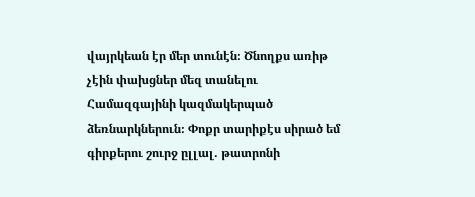վայրկեան էր մեր տունէն։ Ծնողքս առիթ չէին փախցներ մեզ տանելու Համազգայինի կազմակերպած ձեռնարկներուն։ Փոքր տարիքէս սիրած եմ գիրքերու շուրջ ըլլալ. թատրոնի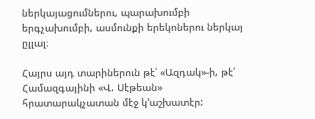ներկայացումներու, պարախումբի երգչախումբի, ասմունքի երեկոներու ներկայ ըլլալ։

Հայրս այդ տարիներուն թէ՛ «Ազդակ»-ի, թէ՛ Համազգայինի «Վ. Սէթեան» հրատարակչատան մէջ կ՚աշխատէր: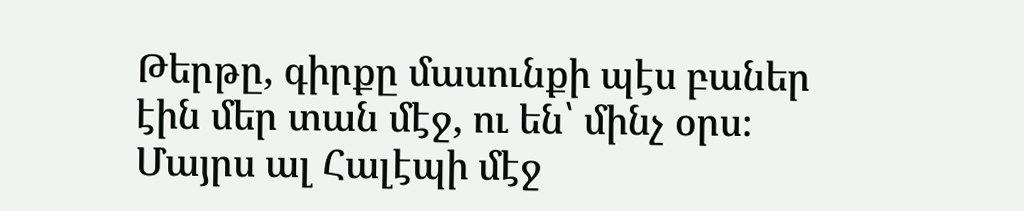Թերթը, գիրքը մասունքի պէս բաներ էին մեր տան մէջ, ու են՝ մինչ օրս։ Մայրս ալ Հալէպի մէջ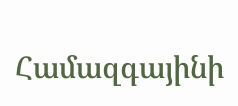Համազգայինի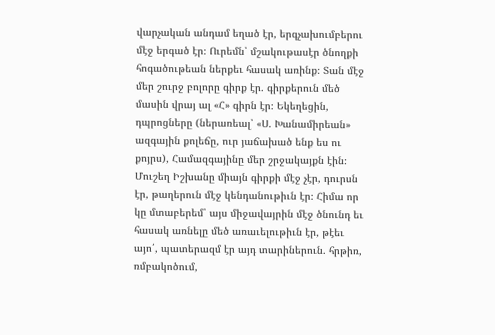վարչական անդամ եղած էր, երգչախումբերու մէջ երգած էր։ Ուրեմն՝ մշակութասէր ծնողքի հոգածութեան ներքեւ հասակ առինք։ Տան մէջ մեր շուրջ բոլորը գիրք էր. գիրքերուն մեծ մասին վրայ ալ «Հ» գիրն էր։ Եկեղեցին, դպրոցները (ներառեալ՝ «Ս. Խանամիրեան» ազգային քոլեճը, ուր յաճախած ենք ես ու քոյրս), Համազգայինը մեր շրջակայքն էին։ Մուշեղ Իշխանը միայն գիրքի մէջ չէր, դուրսն էր, թաղերուն մէջ կենդանութիւն էր։ Հիմա որ կը մտաբերեմ՝ այս միջավայրին մէջ ծնունդ եւ հասակ առնելը մեծ առաւելութիւն էր, թէեւ այո՛, պատերազմ էր այդ տարիներուն. հրթիռ, ռմբակոծում,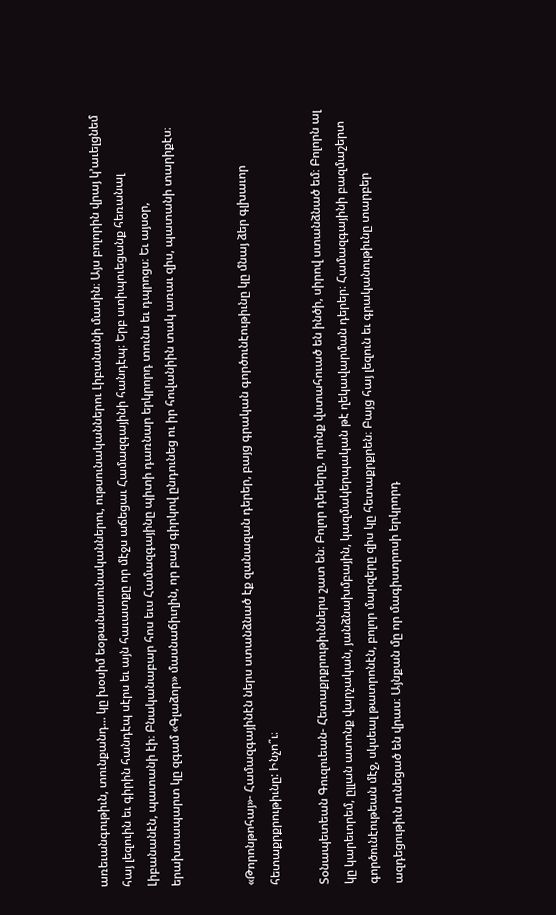առեւանգութիւն, տունքանդ... կը խօսիմ եօթանասունականներու, ութսունականներու Լիբանանի մասին։ Այս բոլորին վրայ կ’աւելցնեմ հայ լեզուին եւ գիրին հանդէպ սէրս եւ այն հաւատքը որ մէջս աճեցաւ Համազգայինի հանդէպ։ Երբ ստիպուեցանք հեռանալ Լիբանանէն, պատանի էի։ Բնականաբար հոս եւս Համազգայինը պիտի դառնար երկրորդ տունս եւ դպրոցս։ Եւ այսօր, երախտապարտ կը զգամ «Գլաձոր» մասնաճիւղին, որ բաց գիրկով ընդունեց ու իր հովանիին տակ առաւ զիս, պատանի տարիքէս։


«Թորոնթոհայ»- Համազգայինէն ներս ստանձնած էք զանազան դերեր, բայց գրական գործունէութիւնը կը մնայ ձեր գլխաւոր հետաքրքրութիւնը: Ինչո՞ւ։

Տօնապետեան Գուզուեան- Հետաքրքրութիւններս շատ են։ Բոլոր դերերը, որոնք վստահուած են ինծի, սիրով ստանձնած եմ։ Բոլորն ալ կը կարեւորեմ, ըլլան ատոնք վարչական, յանձնախմբային, կազմակերպական թէ ղեկավարման դերեր։ Համազգայինի բազմաշերտ գործունէութեան մէջ, սկսեալ թատրոնէն, բոլոր մարզերը զիս կը հետաքրքրեն։ Բայց հայ լեզուն եւ գրականութիւնը տարբեր ազդեցութիւն ունեցած են վրաս։ Այնքան մը որ մագիստրոսի երկրորդ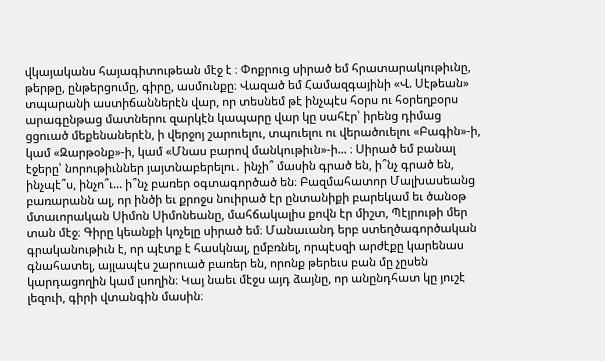վկայականս հայագիտութեան մէջ է ։ Փոքրուց սիրած եմ հրատարակութիւնը, թերթը, ընթերցումը, գիրը, ասմունքը։ Վազած եմ Համազգայինի «Վ. Սէթեան» տպարանի աստիճաններէն վար, որ տեսնեմ թէ ինչպէս հօրս ու հօրեղբօրս արագընթաց մատներու զարկէն կապարը վար կը սահէր՝ իրենց դիմաց ցցուած մեքենաներէն, ի վերջոյ շարուելու, տպուելու ու վերածուելու «Բագին»-ի, կամ «Զարթօնք»-ի, կամ «Մնաս բարով մանկութիւն»-ի... ։ Սիրած եմ բանալ էջերը՝ նորութիւններ յայտնաբերելու․ ինչի՞ մասին գրած են, ի՞նչ գրած են, ինչպէ՞ս, ինչո՞ւ... ի՞նչ բառեր օգտագործած են։ Բազմահատոր Մալխասեանց բառարանն ալ, որ ինծի եւ քրոջս նուիրած էր ընտանիքի բարեկամ եւ ծանօթ մտաւորական Սիմոն Սիմոնեանը, մահճակալիս քովն էր միշտ, Պէյրութի մեր տան մէջ։ Գիրը կեանքի կոչելը սիրած եմ։ Մանաւանդ երբ ստեղծագործական գրականութիւն է, որ պէտք է հասկնալ, ըմբռնել, որպէսզի արժէքը կարենաս գնահատել, այլապէս շարուած բառեր են, որոնք թերեւս բան մը չըսեն կարդացողին կամ լսողին։ Կայ նաեւ մէջս այդ ձայնը, որ անընդհատ կը յուշէ լեզուի, գիրի վտանգին մասին։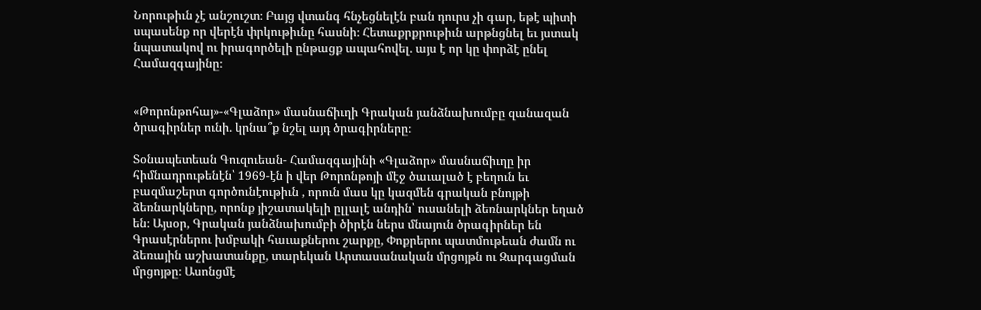Նորութիւն չէ անշուշտ։ Բայց վտանգ հնչեցնելէն բան դուրս չի գար, եթէ պիտի սպասենք որ վերէն փրկութիւնը հասնի։ Հետաքրքրութիւն արթնցնել եւ յստակ նպատակով ու իրագործելի ընթացք ապահովել. այս է որ կը փորձէ ընել Համազգայինը։


«Թորոնթոհայ»-«Գլաձոր» մասնաճիւղի Գրական յանձնախումբը զանազան ծրագիրներ ունի. կրնա՞ք նշել այդ ծրագիրները։

Տօնապետեան Գուզուեան- Համազգայինի «Գլաձոր» մասնաճիւղը իր հիմնադրութենէն՝ 1969-էն ի վեր Թորոնթոյի մէջ ծաւալած է բեղուն եւ բազմաշերտ գործունէութիւն , որուն մաս կը կազմեն գրական բնոյթի ձեռնարկները, որոնք յիշատակելի ըլլալէ անդին՝ ուսանելի ձեռնարկներ եղած են։ Այսօր, Գրական յանձնախումբի ծիրէն ներս մնայուն ծրագիրներ են Գրասէրներու խմբակի հաւաքներու շարքը, Փոքրերու պատմութեան ժամն ու ձեռային աշխատանքը, տարեկան Արտասանական մրցոյթն ու Զարգացման մրցոյթը։ Ասոնցմէ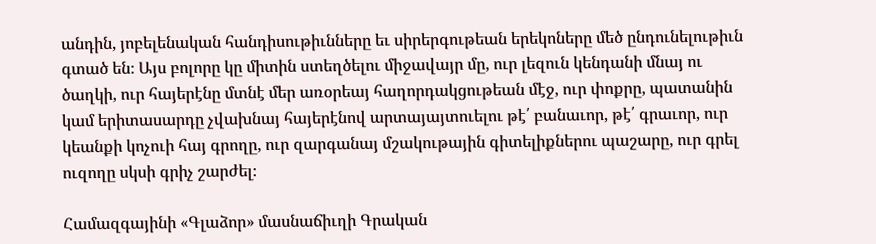անդին, յոբելենական հանդիսութիւնները եւ սիրերգութեան երեկոները մեծ ընդունելութիւն գտած են։ Այս բոլորը կը միտին ստեղծելու միջավայր մը, ուր լեզուն կենդանի մնայ ու ծաղկի, ուր հայերէնը մտնէ մեր առօրեայ հաղորդակցութեան մէջ, ուր փոքրը, պատանին կամ երիտասարդը չվախնայ հայերէնով արտայայտուելու թէ՛ բանաւոր, թէ՛ գրաւոր, ուր կեանքի կոչուի հայ գրողը, ուր զարգանայ մշակութային գիտելիքներու պաշարը, ուր գրել ուզողը սկսի գրիչ շարժել։

Համազգայինի «Գլաձոր» մասնաճիւղի Գրական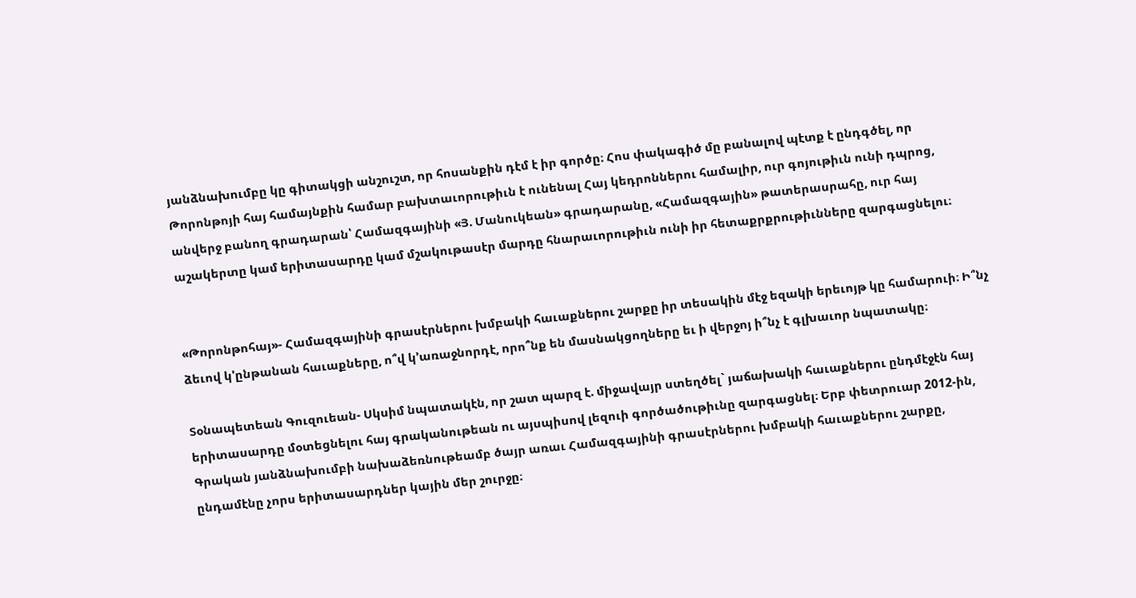յանձնախումբը կը գիտակցի անշուշտ, որ հոսանքին դէմ է իր գործը։ Հոս փակագիծ մը բանալով պէտք է ընդգծել, որ Թորոնթոյի հայ համայնքին համար բախտաւորութիւն է ունենալ Հայ կեդրոններու համալիր, ուր գոյութիւն ունի դպրոց, անվերջ բանող գրադարան՝ Համազգայինի «Յ. Մանուկեան» գրադարանը, «Համազգային» թատերասրահը, ուր հայ աշակերտը կամ երիտասարդը կամ մշակութասէր մարդը հնարաւորութիւն ունի իր հետաքրքրութիւնները զարգացնելու։


«Թորոնթոհայ»- Համազգայինի գրասէրներու խմբակի հաւաքներու շարքը իր տեսակին մէջ եզակի երեւոյթ կը համարուի։ Ի՞նչ ձեւով կ'ընթանան հաւաքները, ո՞վ կ’առաջնորդէ, որո՞նք են մասնակցողները եւ ի վերջոյ ի՞նչ է գլխաւոր նպատակը։

Տօնապետեան Գուզուեան- Սկսիմ նպատակէն, որ շատ պարզ է. միջավայր ստեղծել` յաճախակի հաւաքներու ընդմէջէն հայ երիտասարդը մօտեցնելու հայ գրականութեան ու այսպիսով լեզուի գործածութիւնը զարգացնել։ Երբ փետրուար 2012-ին, Գրական յանձնախումբի նախաձեռնութեամբ ծայր առաւ Համազգայինի գրասէրներու խմբակի հաւաքներու շարքը, ընդամէնը չորս երիտասարդներ կային մեր շուրջը։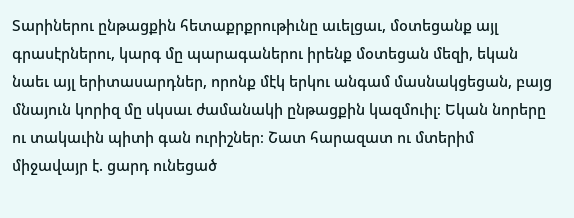Տարիներու ընթացքին հետաքրքրութիւնը աւելցաւ, մօտեցանք այլ գրասէրներու, կարգ մը պարագաներու իրենք մօտեցան մեզի, եկան նաեւ այլ երիտասարդներ, որոնք մէկ երկու անգամ մասնակցեցան, բայց մնայուն կորիզ մը սկսաւ ժամանակի ընթացքին կազմուիլ։ Եկան նորերը ու տակաւին պիտի գան ուրիշներ։ Շատ հարազատ ու մտերիմ միջավայր է. ցարդ ունեցած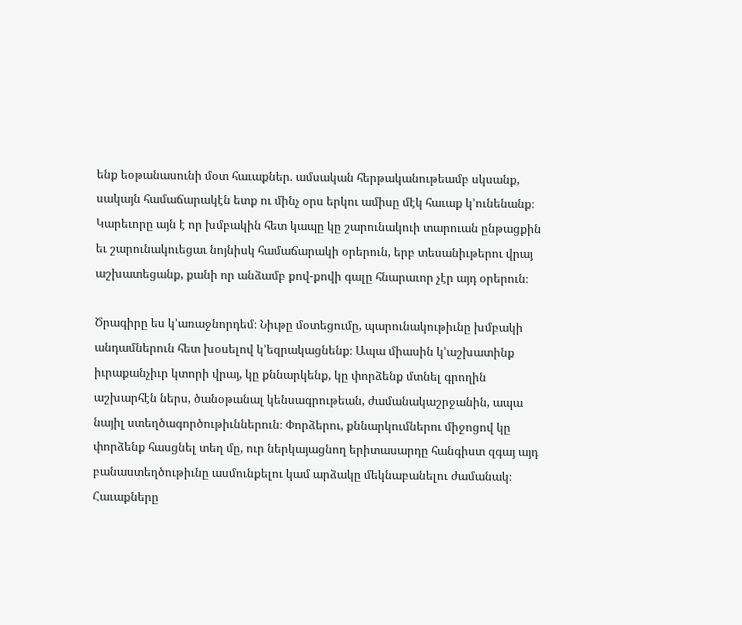ենք եօթանասունի մօտ հաւաքներ. ամսական հերթականութեամբ սկսանք, սակայն համաճարակէն ետք ու մինչ օրս երկու ամիսը մէկ հաւաք կ’ունենանք։ Կարեւորը այն է որ խմբակին հետ կապը կը շարունակուի տարուան ընթացքին եւ շարունակուեցաւ նոյնիսկ համաճարակի օրերուն, երբ տեսանիւթերու վրայ աշխատեցանք, քանի որ անձամբ քով-քովի գալը հնարաւոր չէր այդ օրերուն։

Ծրագիրը ես կ’առաջնորդեմ։ Նիւթը մօտեցումը, պարունակութիւնը խմբակի անդամներուն հետ խօսելով կ’եզրակացնենք։ Ապա միասին կ’աշխատինք իւրաքանչիւր կտորի վրայ, կը քննարկենք, կը փորձենք մտնել գրողին աշխարհէն ներս, ծանօթանալ կենսագրութեան, ժամանակաշրջանին, ապա նայիլ ստեղծագործութիւններուն։ Փորձերու, քննարկումներու միջոցով կը փորձենք հասցնել տեղ մը, ուր ներկայացնող երիտասարդը հանգիստ զգայ այդ բանաստեղծութիւնը ասմունքելու կամ արձակը մեկնաբանելու ժամանակ։ Հաւաքները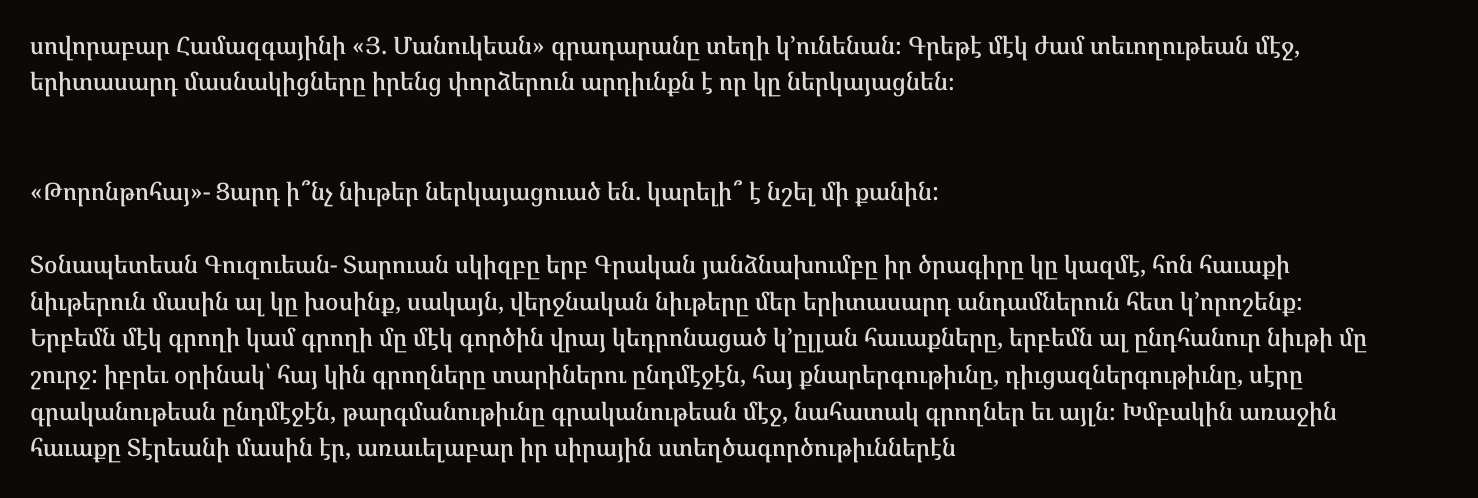սովորաբար Համազգայինի «Յ. Մանուկեան» գրադարանը տեղի կ՚ունենան։ Գրեթէ մէկ ժամ տեւողութեան մէջ, երիտասարդ մասնակիցները իրենց փորձերուն արդիւնքն է որ կը ներկայացնեն։


«Թորոնթոհայ»- Ցարդ ի՞նչ նիւթեր ներկայացուած են. կարելի՞ է նշել մի քանին:

Տօնապետեան Գուզուեան- Տարուան սկիզբը երբ Գրական յանձնախումբը իր ծրագիրը կը կազմէ, հոն հաւաքի նիւթերուն մասին ալ կը խօսինք, սակայն, վերջնական նիւթերը մեր երիտասարդ անդամներուն հետ կ’որոշենք։ Երբեմն մէկ գրողի կամ գրողի մը մէկ գործին վրայ կեդրոնացած կ’ըլլան հաւաքները, երբեմն ալ ընդհանուր նիւթի մը շուրջ: իբրեւ օրինակ՝ հայ կին գրողները տարիներու ընդմէջէն, հայ քնարերգութիւնը, դիւցազներգութիւնը, սէրը գրականութեան ընդմէջէն, թարգմանութիւնը գրականութեան մէջ, նահատակ գրողներ եւ այլն։ Խմբակին առաջին հաւաքը Տէրեանի մասին էր, առաւելաբար իր սիրային ստեղծագործութիւններէն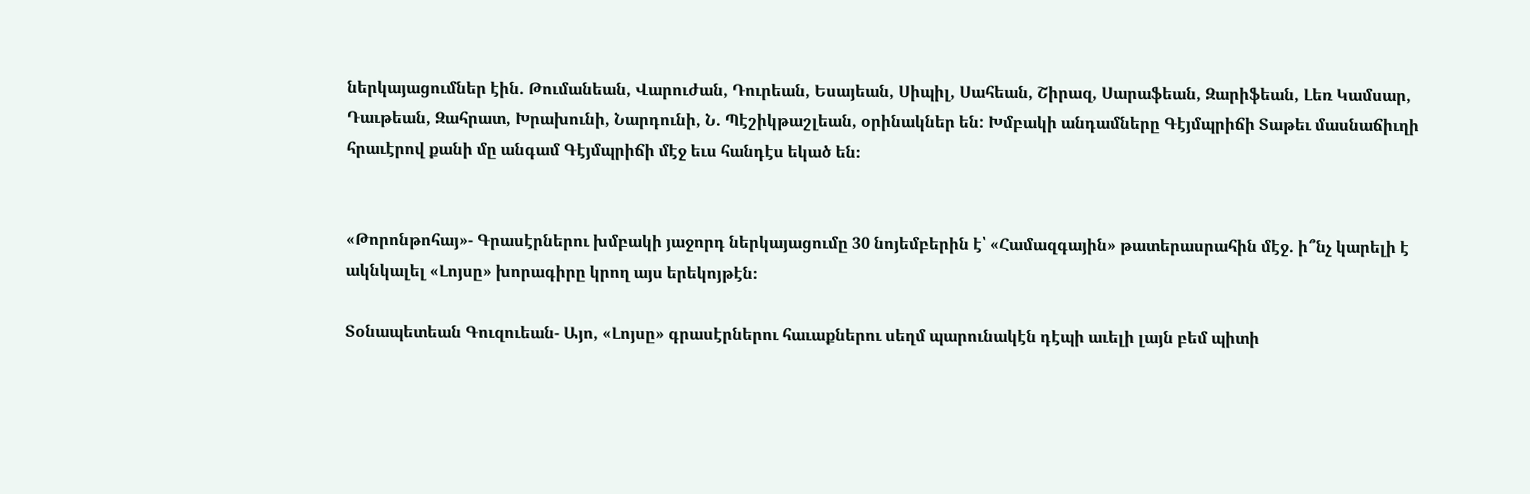ներկայացումներ էին. Թումանեան, Վարուժան, Դուրեան, Եսայեան, Սիպիլ, Սահեան, Շիրազ, Սարաֆեան, Զարիֆեան, Լեռ Կամսար, Դաւթեան, Զահրատ, Խրախունի, Նարդունի, Ն. Պէշիկթաշլեան, օրինակներ են: Խմբակի անդամները Գէյմպրիճի Տաթեւ մասնաճիւղի հրաւէրով քանի մը անգամ Գէյմպրիճի մէջ եւս հանդէս եկած են։


«Թորոնթոհայ»- Գրասէրներու խմբակի յաջորդ ներկայացումը 30 նոյեմբերին է՝ «Համազգային» թատերասրահին մէջ. ի՞նչ կարելի է ակնկալել «Լոյսը» խորագիրը կրող այս երեկոյթէն։

Տօնապետեան Գուզուեան- Այո, «Լոյսը» գրասէրներու հաւաքներու սեղմ պարունակէն դէպի աւելի լայն բեմ պիտի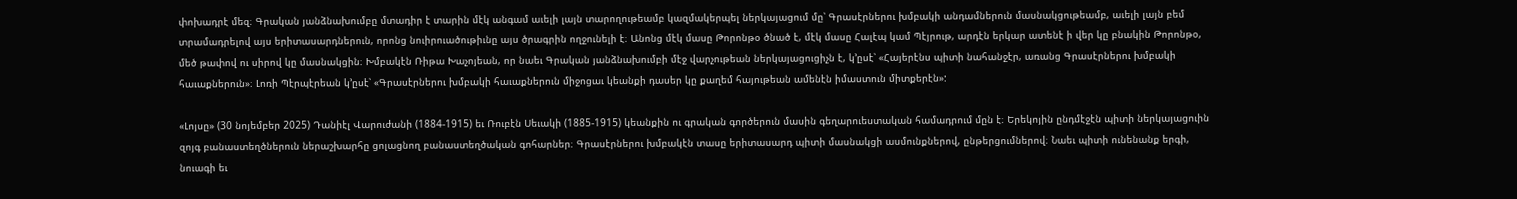փոխադրէ մեզ։ Գրական յանձնախումբը մտադիր է տարին մէկ անգամ աւելի լայն տարողութեամբ կազմակերպել ներկայացում մը՝ Գրասէրներու խմբակի անդամներուն մասնակցութեամբ, աւելի լայն բեմ տրամադրելով այս երիտասարդներուն, որոնց նուիրուածութիւնը այս ծրագրին ողջունելի է։ Անոնց մէկ մասը Թորոնթօ ծնած է, մէկ մասը Հալէպ կամ Պէյրութ, արդէն երկար ատենէ ի վեր կը բնակին Թորոնթօ, մեծ թափով ու սիրով կը մասնակցին։ Խմբակէն Ռիթա Խաչոյեան, որ նաեւ Գրական յանձնախումբի մէջ վարչութեան ներկայացուցիչն է, կ՚ըսէ՝ «Հայերէնս պիտի նահանջէր, առանց Գրասէրներու խմբակի հաւաքներուն»։ Լոռի Պէրպէրեան կ՚ըսէ՝ «Գրասէրներու խմբակի հաւաքներուն միջոցաւ կեանքի դասեր կը քաղեմ հայութեան ամենէն իմաստուն միտքերէն»:

«Լոյսը» (30 նոյեմբեր 2025) Դանիէլ Վարուժանի (1884-1915) եւ Ռուբէն Սեւակի (1885-1915) կեանքին ու գրական գործերուն մասին գեղարուեստական համադրում մըն է։ Երեկոյին ընդմէջէն պիտի ներկայացուին զոյգ բանաստեղծներուն ներաշխարհը ցոլացնող բանաստեղծական գոհարներ։ Գրասէրներու խմբակէն տասը երիտասարդ պիտի մասնակցի ասմունքներով, ընթերցումներով։ Նաեւ պիտի ունենանք երգի, նուագի եւ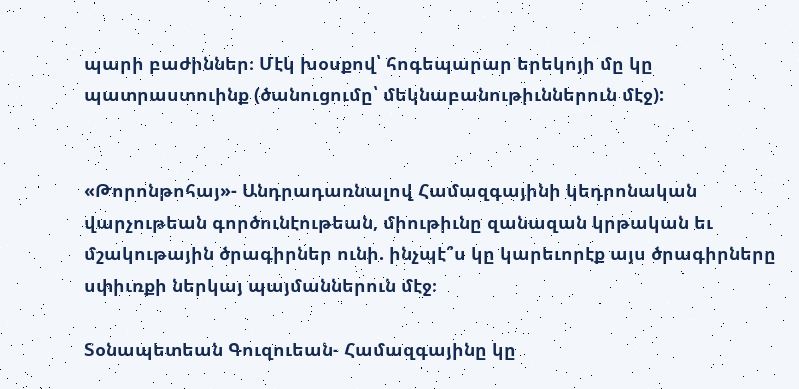պարի բաժիններ։ Մէկ խօսքով՝ հոգեպարար երեկոյի մը կը պատրաստուինք (ծանուցումը՝ մեկնաբանութիւններուն մէջ):


«Թորոնթոհայ»- Անդրադառնալով Համազգայինի կեդրոնական վարչութեան գործունէութեան, միութիւնը զանազան կրթական եւ մշակութային ծրագիրներ ունի. ինչպէ՞ս կը կարեւորէք այս ծրագիրները սփիւռքի ներկայ պայմաններուն մէջ։

Տօնապետեան Գուզուեան- Համազգայինը կը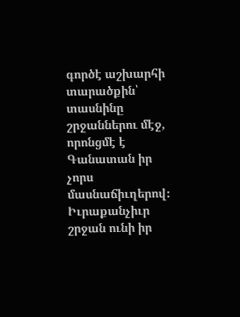գործէ աշխարհի տարածքին՝ տասնինը շրջաններու մէջ, որոնցմէ է Գանատան իր չորս մասնաճիւղերով։ Իւրաքանչիւր շրջան ունի իր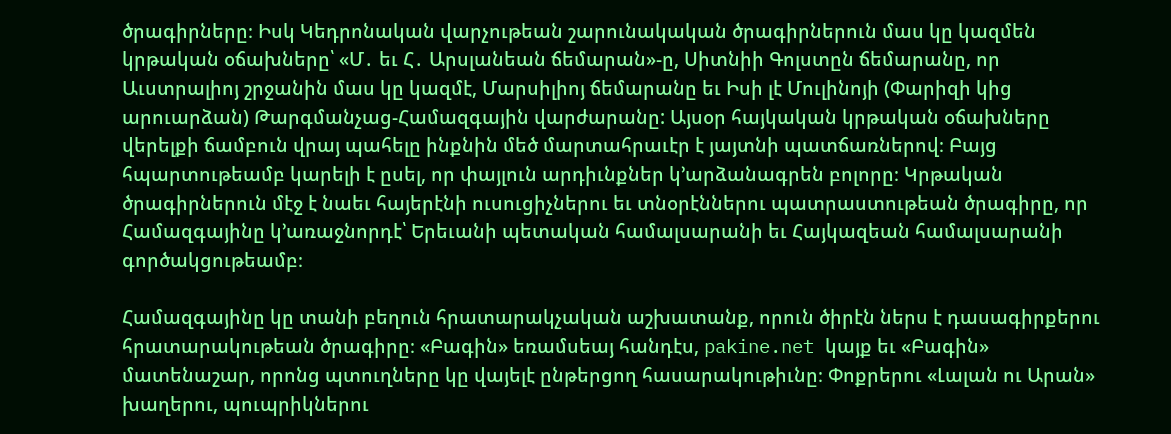ծրագիրները։ Իսկ Կեդրոնական վարչութեան շարունակական ծրագիրներուն մաս կը կազմեն կրթական օճախները՝ «Մ․ եւ Հ․ Արսլանեան ճեմարան»-ը, Սիտնիի Գոլստըն ճեմարանը, որ Աւստրալիոյ շրջանին մաս կը կազմէ, Մարսիլիոյ ճեմարանը եւ Իսի լէ Մուլինոյի (Փարիզի կից արուարձան) Թարգմանչաց-Համազգային վարժարանը: Այսօր հայկական կրթական օճախները վերելքի ճամբուն վրայ պահելը ինքնին մեծ մարտահրաւէր է յայտնի պատճառներով։ Բայց հպարտութեամբ կարելի է ըսել, որ փայլուն արդիւնքներ կ’արձանագրեն բոլորը։ Կրթական ծրագիրներուն մէջ է նաեւ հայերէնի ուսուցիչներու եւ տնօրէններու պատրաստութեան ծրագիրը, որ Համազգայինը կ՚առաջնորդէ՝ Երեւանի պետական համալսարանի եւ Հայկազեան համալսարանի գործակցութեամբ։

Համազգայինը կը տանի բեղուն հրատարակչական աշխատանք, որուն ծիրէն ներս է դասագիրքերու հրատարակութեան ծրագիրը։ «Բագին» եռամսեայ հանդէս, pakine.net կայք եւ «Բագին» մատենաշար, որոնց պտուղները կը վայելէ ընթերցող հասարակութիւնը։ Փոքրերու «Լալան ու Արան» խաղերու, պուպրիկներու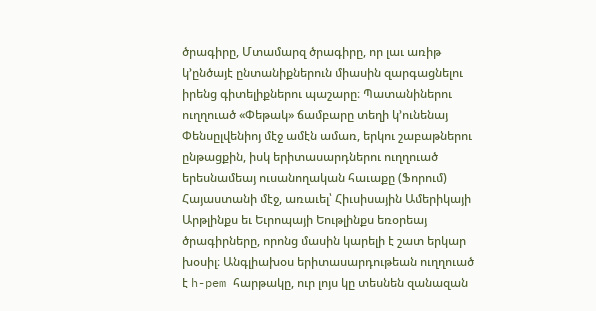ծրագիրը, Մտամարզ ծրագիրը, որ լաւ առիթ կ՚ընծայէ ընտանիքներուն միասին զարգացնելու իրենց գիտելիքներու պաշարը։ Պատանիներու ուղղուած «Փեթակ» ճամբարը տեղի կ’ունենայ Փենսըլվենիոյ մէջ ամէն ամառ, երկու շաբաթներու ընթացքին, իսկ երիտասարդներու ուղղուած երեսնամեայ ուսանողական հաւաքը (Ֆորում) Հայաստանի մէջ, առաւել՝ Հիւսիսային Ամերիկայի Արթլինքս եւ Եւրոպայի Եութլինքս եռօրեայ ծրագիրները, որոնց մասին կարելի է շատ երկար խօսիլ։ Անգլիախօս երիտասարդութեան ուղղուած է h-pem հարթակը, ուր լոյս կը տեսնեն զանազան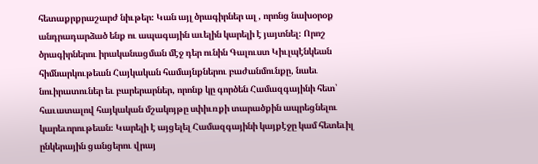հետաքրքրաշարժ նիւթեր։ Կան այլ ծրագիրներ ալ , որոնց նախօրօք անդրադարձած ենք ու ապագային աւելին կարելի է յայտնել։ Որոշ ծրագիրներու իրականացման մէջ դեր ունին Գալուստ Կիւլպէնկեան հիմնարկութեան Հայկական համայնքներու բաժանմունքը, նաեւ նուիրատուներ եւ բարերարներ, որոնք կը գործեն Համազգայինի հետ՝ հաւատալով հայկական մշակոյթը սփիւռքի տարածքին ապրեցնելու կարեւորութեան։ Կարելի է այցելել Համազգայինի կայքէջը կամ հետեւիլ ընկերային ցանցերու վրայ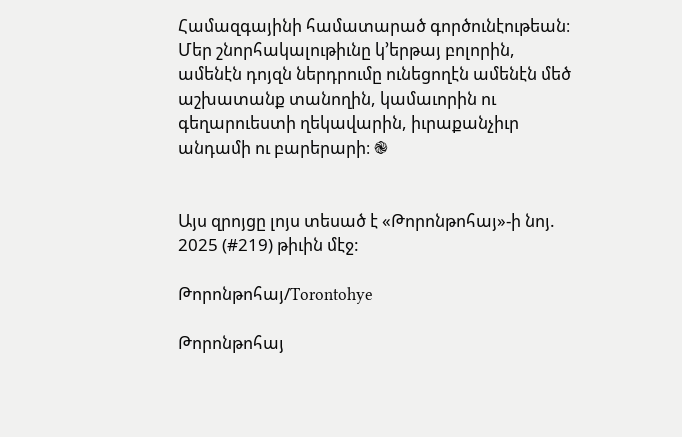Համազգայինի համատարած գործունէութեան։ Մեր շնորհակալութիւնը կ՚երթայ բոլորին, ամենէն դոյզն ներդրումը ունեցողէն ամենէն մեծ աշխատանք տանողին, կամաւորին ու գեղարուեստի ղեկավարին, իւրաքանչիւր անդամի ու բարերարի։ ֎


Այս զրոյցը լոյս տեսած է «Թորոնթոհայ»-ի նոյ. 2025 (#219) թիւին մէջ:

Թորոնթոհայ/Torontohye

Թորոնթոհայ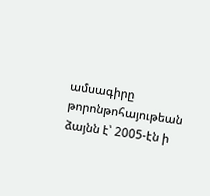ամսագիրը թորոնթոհայութեան ձայնն է՝ 2005-էն ի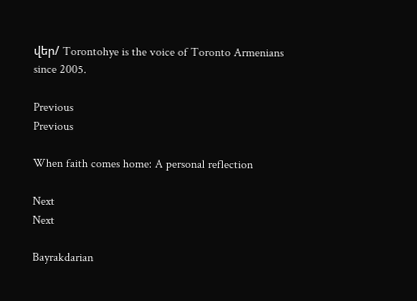վեր/ Torontohye is the voice of Toronto Armenians since 2005.

Previous
Previous

When faith comes home: A personal reflection

Next
Next

Bayrakdarian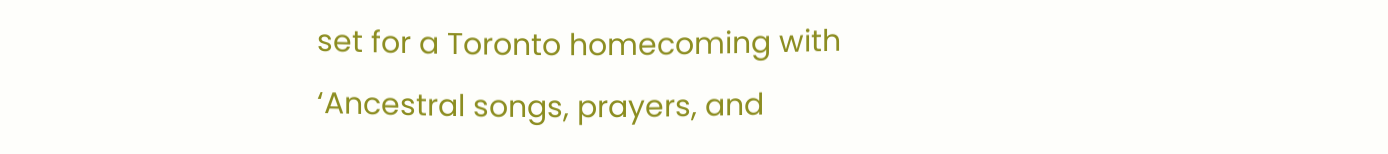set for a Toronto homecoming with ‘Ancestral songs, prayers, and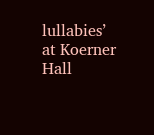lullabies’ at Koerner Hall